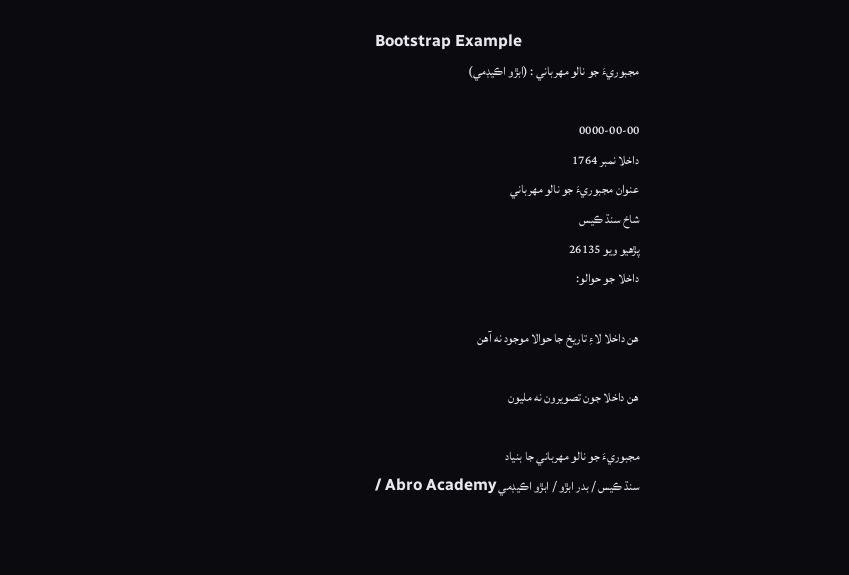Bootstrap Example
مجبوريءَ جو نالو مهرباني : (ابڙو اڪيڊمي)

0000-00-00
داخلا نمبر 1764
عنوان مجبوريءَ جو نالو مهرباني
شاخ سنڌ ڪيس
پڙهيو ويو 26135
داخلا جو حوالو:

هن داخلا لاءِ تاريخ جا حوالا موجود نه آهن

هن داخلا جون تصويرون نه مليون

مجبوريءَ جو نالو مهرباني جا بنياد
سنڌ ڪيس / بدر ابڙو / ابڙو اڪيڊمي Abro Academy /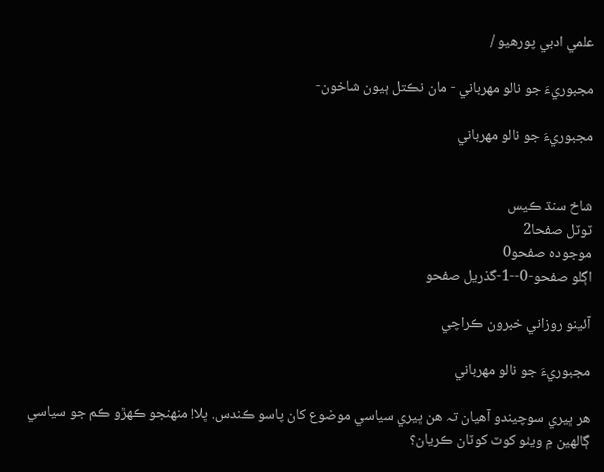علمي ادبي پورهيو /

مجبوريءَ جو نالو مهرباني - مان نڪتل ٻيون شاخون-

مجبوريءَ جو نالو مهرباني


شاخ سنڌ ڪيس
ٽوٽل صفحا2
موجودہ صفحو0
اڳلو صفحو-0--1-گذريل صفحو

آئينو روزاني خبرون ڪراچي

مجبوريءَ جو نالو مهرباني

هر ڀيري سوچيندو آهيان تہ هن ڀيري سياسي موضوع کان پاسو ڪندس. ڀلا! منھنجو ڪھڙو ڪم جو سياسي ڳالهين ۾ ويٺو کوٽ کوٽان ڪريان؟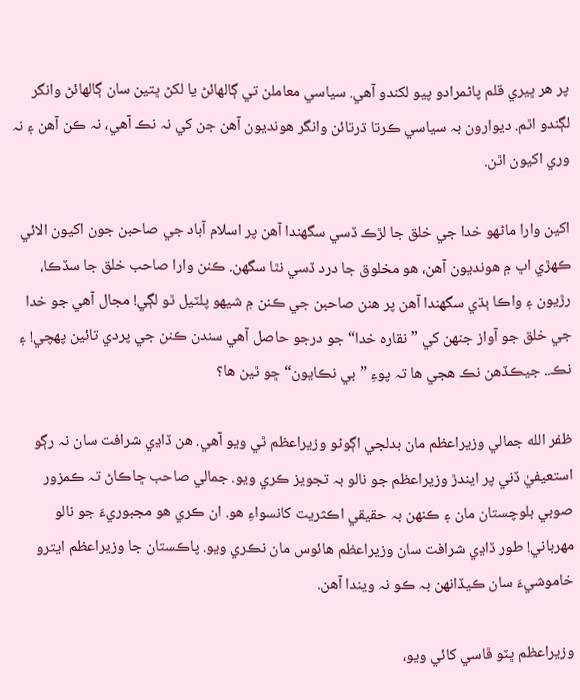پر هر ڀيري قلم پاڻمرادو پيو لکندو آهي. سياسي معاملن تي ڳالهائڻ يا لکڻ ڀتين سان ڳالهائڻ وانگر لڳندو اٿم. ديوارون بہ سياسي ڪرتا ڌرتائن وانگر هونديون آهن جن کي نہ نڪ آهي، نہ ڪن آهن ۽ نہ وري اکيون اٿن.

اکين وارا ماڻهو خدا جي خلق جا لڙڪ ڏسي سگهندا آهن پر اسلام آباد جي صاحبن جون اکيون الائي ڪھڙي اڀ ۾ هونديون آهن، هو مخلوق جا درد ڏسي نٿا سگهن. ڪنن وارا صاحب خلق جا سڏڪا، رڙيون ۽ واڪا ٻڌي سگهندا آهن پر هنن صاحبن جي ڪنن ۾ شيھو پلٽيل ٿو لڳي! مجال آهي جو خدا جي خلق جو آواز جنھن کي ”نقاره خدا“ جو درجو حاصل آهي سندن ڪنن جي پردي تائين پھچي! ۽ نڪ.. جيڪڏهن نڪ هجي ها تہ پوءِ ”بي نڪايون“ ڇو ٿين ها؟

ظفر الله جمالي وزيراعظم مان بدلجي اڳوڻو وزيراعظم ٿي ويو آهي. هن ڏاڍي شرافت سان نہ رڳو استعيفيٰ ڏني پر ايندڙ وزيراعظم جو نالو بہ تجويز ڪري ويو. جمالي صاحب ڇاڪاڻ تہ ڪمزور صوبي بلوچستان مان ۽ ڪنھن بہ حقيقي اڪثريت کانسواءِ هو. ان ڪري هو مجبوريءَ جو نالو مهرباني! طور ڏاڍي شرافت سان وزيراعظم هائوس مان نڪري ويو. پاڪستان جا وزيراعظم ايترو خاموشيءَ سان ڪيڏانھن بہ ڪو نہ ويندا آهن.

وزيراعظم ڀٽو ڦاسي کائي ويو،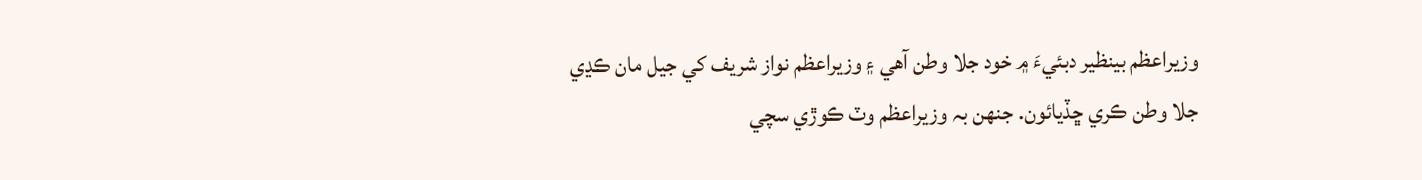وزيراعظم بينظير دبئيءَ ۾ خود جلا وطن آهي ۽ وزيراعظم نواز شريف کي جيل مان ڪڍي جلا وطن ڪري ڇڏيائون. جنھن بہ وزيراعظم وٽ ڪوڙي سچي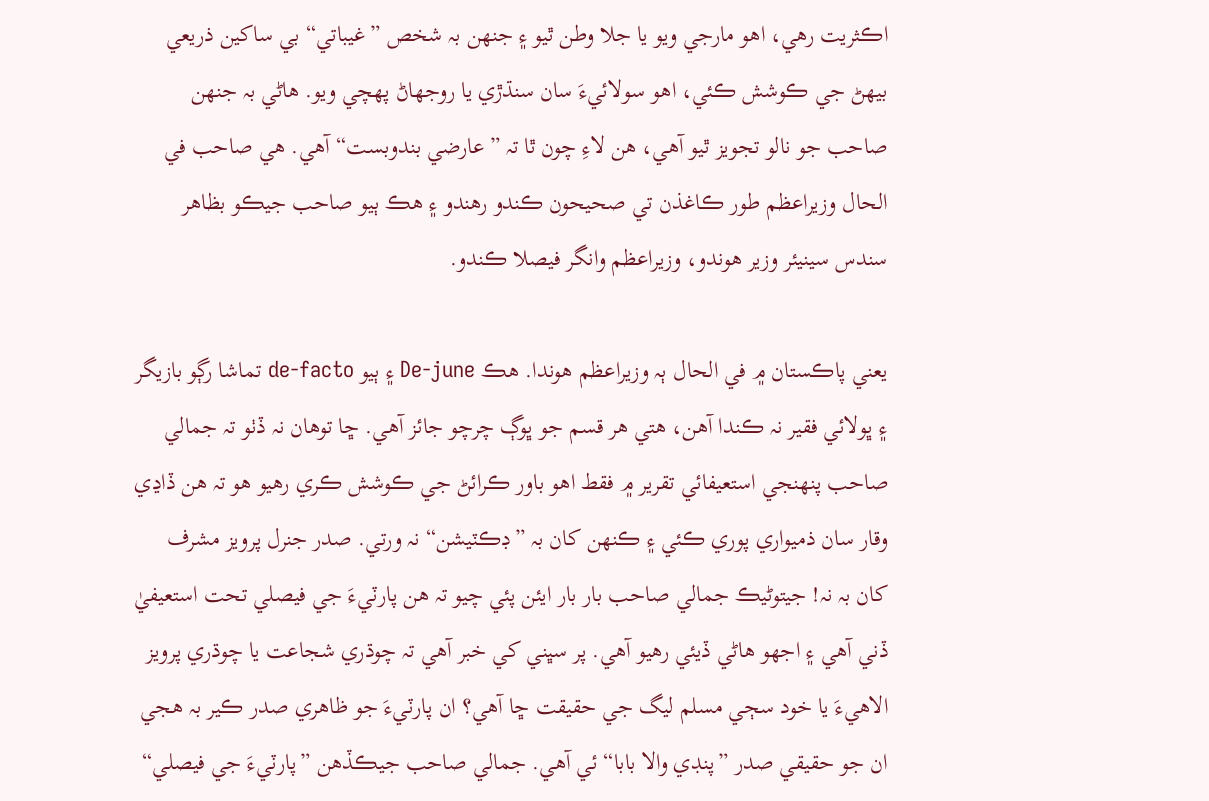اڪثريت رهي، اهو مارجي ويو يا جلا وطن ٿيو ۽ جنھن بہ شخص ”غيباتي“ بي ساکين ذريعي بيھڻ جي ڪوشش ڪئي، اهو سولائيءَ سان سنڌڙي يا روجهاڻ پھچي ويو. هاڻي بہ جنھن صاحب جو نالو تجويز ٿيو آهي، هن لاءِ چون ٿا تہ ”عارضي بندوبست“ آهي. هي صاحب في الحال وزيراعظم طور ڪاغذن تي صحيحون ڪندو رهندو ۽ هڪ ٻيو صاحب جيڪو بظاهر سندس سينيئر وزير هوندو، وزيراعظم وانگر فيصلا ڪندو.

يعني پاڪستان ۾ في الحال ٻہ وزيراعظم هوندا. هڪ De-june ۽ ٻيو de-facto تماشا رڳو بازيگر ۽ ڀولائي فقير نہ ڪندا آهن، هتي هر قسم جو ڀوڳ چرچو جائز آهي. ڇا توهان نہ ڏٺو تہ جمالي صاحب پنھنجي استعيفائي تقرير ۾ فقط اهو باور ڪرائڻ جي ڪوشش ڪري رهيو هو تہ هن ڏاڍي وقار سان ذميواري پوري ڪئي ۽ ڪنھن کان بہ ”ڊڪٽيشن“ نہ ورتي. صدر جنرل پرويز مشرف کان بہ نہ! جيتوڻيڪ جمالي صاحب بار بار ايئن پئي چيو تہ هن پارٽيءَ جي فيصلي تحت استعيفيٰ ڏني آهي ۽ اجهو هاڻي ڏيئي رهيو آهي. پر سڀني کي خبر آهي تہ چوڌري شجاعت يا چوڌري پرويز الاهيءَ يا خود سڄي مسلم ليگ جي حقيقت ڇا آهي؟ ان پارٽيءَ جو ظاهري صدر ڪير بہ هجي ان جو حقيقي صدر ”پنڊي والا بابا“ ئي آهي. جمالي صاحب جيڪڏهن ”پارٽيءَ جي فيصلي“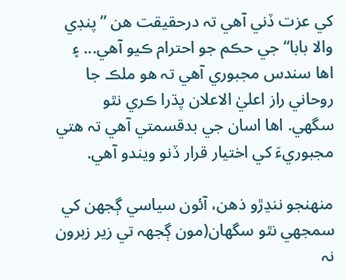کي عزت ڏني آهي تہ درحقيقت هن ”پنڊي والا بابا“ جي حڪم جو احترام ڪيو آهي... ۽ اها سندس مجبوري آهي تہ هو ملڪ جا روحاني راز اعليٰ الاعلان پڌرا ڪري نٿو سگهي. اها اسان جي بدقسمتي آهي تہ هتي مجبوريءَ کي اختيار قرار ڏنو ويندو آهي.

منھنجو ننڍڙو ذهن، آئون سياسي ڳجهن کي سمجهي نٿو سگهان(مون ڳجھہ تي زير زبرون نہ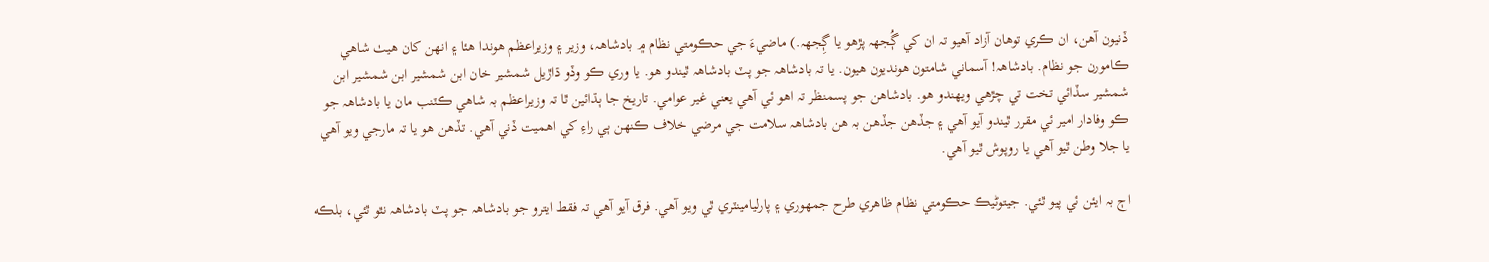ڏنيون آهن، ان ڪري توهان آزاد آهيو تہ ان کي ڳُجھہ پڙهو يا ڳِجھہ.) ماضيءَ جي حڪومتي نظام ۾ بادشاھہ، وزير ۽ وزيراعظم هوندا هئا ۽ انھن کان هيٺ شاهي ڪامورن جو نظام. بادشاھہ! آسماني شامتون هونديون هيون. يا تہ بادشاھہ جو پٽ بادشاھہ ٿيندو هو. يا وري ڪو وڏو ڌاڙيل شمشير خان ابن شمشير ابن شمشير ابن شمشير سڏائي تخت تي چڙهي ويھندو هو. بادشاهن جو پسمنظر تہ اهو ئي آهي يعني غير عوامي. تاريخ جا ٻڌائين ٿا تہ وزيراعظم بہ شاهي ڪٽنب مان يا بادشاھہ جو ڪو وفادار امير ئي مقرر ٿيندو آيو آهي ۽ جڏهن جڏهن بہ هن بادشاھہ سلامت جي مرضي خلاف ڪنھن ٻي راءِ کي اهميت ڏني آهي. تڏهن هو يا تہ مارجي ويو آهي يا جلا وطن ٿيو آهي يا روپوش ٿيو آهي.

اڄ بہ ايئن ئي پيو ٿئي. جيتوڻيڪ حڪومتي نظام ظاهري طرح جمهوري ۽ پارليامينٽري ٿي ويو آهي. فرق آيو آهي تہ فقط ايترو جو بادشاھہ جو پٽ بادشاھہ نٿو ٿئي، بلڪه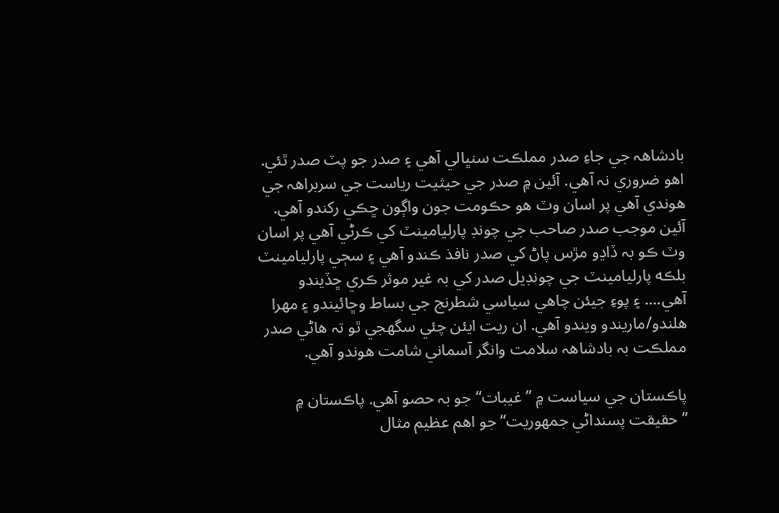بادشاھہ جي جاءِ صدر مملڪت سنڀالي آهي ۽ صدر جو پٽ صدر ٿئي. اهو ضروري نہ آهي. آئين ۾ صدر جي حيثيت رياست جي سربراھہ جي هوندي آهي پر اسان وٽ هو حڪومت جون واڳون ڇڪي رکندو آهي. آئين موجب صدر صاحب جي چونڊ پارليامينٽ کي ڪرڻي آهي پر اسان وٽ ڪو بہ ڏاڍو مڙس پاڻ کي صدر نافذ ڪندو آهي ۽ سڄي پارليامينٽ بلڪه پارليامينٽ جي چونڊيل صدر کي بہ غير موثر ڪري ڇڏيندو آهي.... ۽ پوءِ جيئن چاهي سياسي شطرنج جي بساط وڇائيندو ۽ مهرا هلندو/ماريندو ويندو آهي. ان ريت ايئن چئي سگهجي ٿو تہ هاڻي صدر مملڪت بہ بادشاھہ سلامت وانگر آسماني شامت هوندو آهي.

پاڪستان جي سياست ۾ ”غيبات“ جو بہ حصو آهي. پاڪستان ۾ ”حقيقت پسنداڻي جمهوريت“ جو اهم عظيم مثال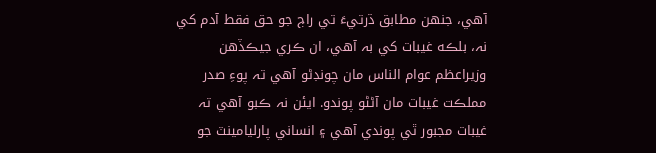آهي، جنھن مطابق ڌرتيءَ تي راڄ جو حق فقط آدم کي نہ، بلڪه غيبات کي بہ آهي، ان ڪري جيڪڏهن وزيراعظم عوام الناس مان چونڊڻو آهي تہ پوءِ صدر مملڪت غيبات مان آڻڻو پوندو. ايئن نہ ڪبو آهي تہ غيبات مجبور ٿي پوندي آهي ۽ انساني پارليامينٽ جو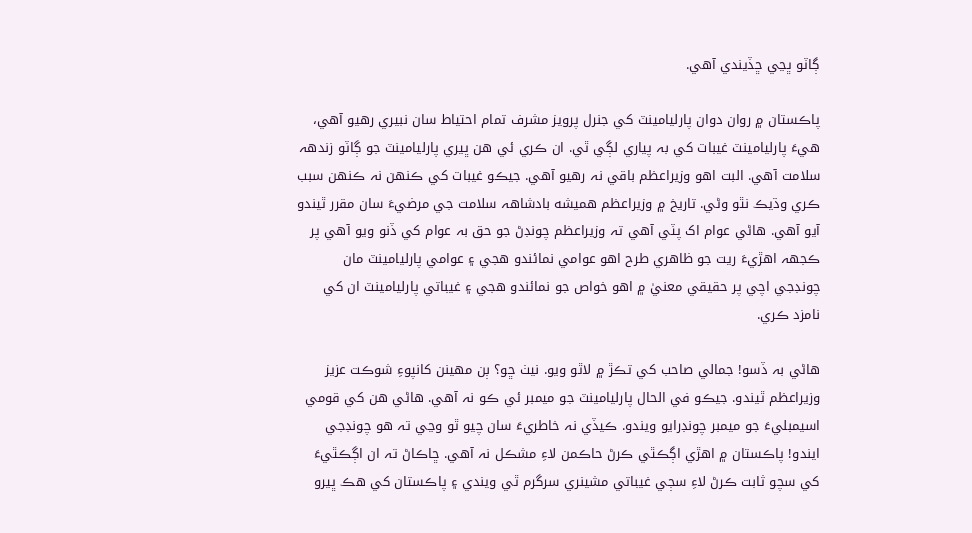ڳاٽو ڀڃي ڇڏيندي آهي.

پاڪستان ۾ روان دوان پارليامينٽ کي جنرل پرويز مشرف تمام احتياط سان نبيري رهيو آهي، هيءَ پارليامينٽ غيبات کي بہ پياري لڳي ٿي. ان ڪري ئي هن ڀيري پارليامينٽ جو ڳاٽو زندھہ سلامت آهي. البت اهو وزيراعظم باقي نہ رهيو آهي. جيڪو غيبات کي ڪنھن نہ ڪنھن سبب ڪري وڌيڪ نٿو وڻي. تاريخ ۾ وزيراعظم هميشه بادشاھہ سلامت جي مرضيءَ سان مقرر ٿيندو آيو آهي. هاڻي عوام اک پٽي آهي تہ وزيراعظم چونڊڻ جو حق بہ عوام کي ڏنو ويو آهي پر ڪجھہ اهڙيءَ ريت جو ظاهري طرح اهو عوامي نمائندو هجي ۽ عوامي پارليامينٽ مان چونڊجي اچي پر حقيقي معنيٰ ۾ اهو خواص جو نمائندو هجي ۽ غيباتي پارليامينٽ ان کي نامزد ڪري.

هاڻي بہ ڏسو! جمالي صاحب کي تڪڙ ۾ لاٿو ويو. نيٺ ڇو؟ ٻن مهينن کانپوءِ شوڪت عزيز وزيراعظم ٿيندو. جيڪو في الحال پارليامينٽ جو ميمبر ئي ڪو نہ آهي. هاڻي هن کي قومي اسيمبليءَ جو ميمبر چونڊرايو ويندو. ڪيڏي نہ خاطريءَ سان چيو ٿو وڃي تہ هو چونڊجي ايندو! پاڪستان ۾ اهڙي اڳڪٿي ڪرڻ حاڪمن لاءِ مشڪل نہ آهي. ڇاڪاڻ تہ ان اڳڪٿيءَ کي سچو ثابت ڪرڻ لاءِ سڄي غيباتي مشينري سرگرم ٿي ويندي ۽ پاڪستان کي هڪ ڀيرو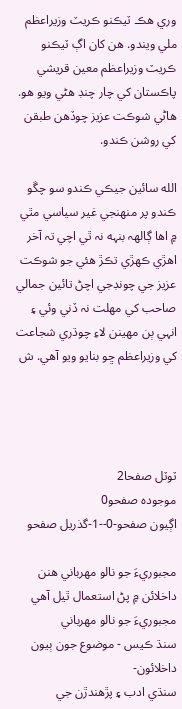وري هڪ ٽيڪنو ڪريٽ وزيراعظم ملي ويندو. هن کان اڳ ٽيڪنو ڪريٽ وزيراعظم معين قريشي پاڪستان کي چار چنڊ هڻي ويو هو. هاڻي شوڪت عزيز چوڏهن طبقن کي روشن ڪندو.

الله سائين جيڪي ڪندو سو چڱو ڪندو پر منھنجي غير سياسي مٿي ۾ اها ڳالھہ بنہه نہ ٿي اچي تہ آخر اهڙي ڪھڙي تڪڙ هئي جو شوڪت عزيز جي چونڊجي اچڻ تائين جمالي صاحب کي مهلت نہ ڏني وئي ۽ انہي ٻن مهينن لاءِ چوڌري شجاعت کي وزيراعظم ڇو بنايو ويو آهي. ش




ٽوٽل صفحا2
موجودہ صفحو0
اڳيون صفحو-0--1-گذريل صفحو

مجبوريءَ جو نالو مهرباني ھنن داخلائن ۾ پڻ استعمال ٿيل آھي
مجبوريءَ جو نالو مهرباني
سنڌ ڪيس - موضوع جون ٻيون داخلائون-
سنڌي ادب ۽ پڙهندڙن جي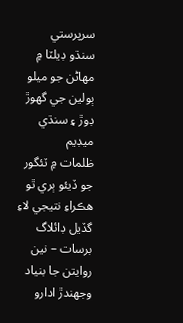سرپرستي
سنڌو ڊيلٽا ۾ مهاڻن جو ميلو
ٻولين جي گهوڙ ڊوڙ ۽ سنڌي ميڊيم
ظلمات ۾ ٽئگور جو ڏيئو ٻري ٿو
هڪراءِ نتيجي لاءِ گڏيل ڊائلاگ
برسات – نين روايتن جا بنياد وجهندڙ ادارو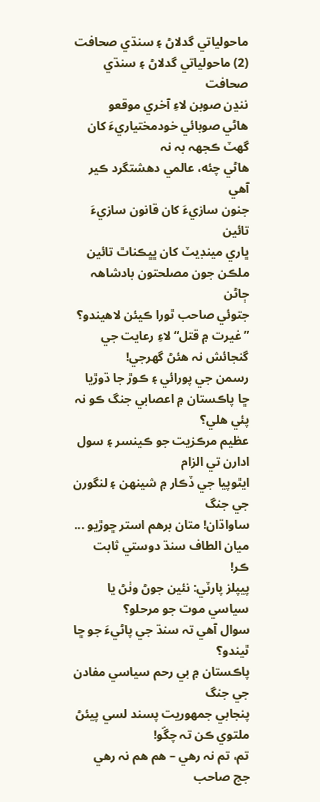ماحولياتي گدلاڻ ۽ سنڌي صحافت
(2) ماحولياتي گدلاڻ ۽ سنڌي صحافت
ننڍن صوبن لاءِ آخري موقعو
هاڻي صوبائي خودمختياريءَ کان گهٽ ڪجھہ بہ نہ
هاڻي چئه، عالمي دهشتگرد ڪير آهي
جنون سازيءَ کان قانون سازيءَ تائين
ڀاري مينڊيٽ کان ڀڀڪناٿ تائين
ملڪن جون مصلحتون بادشاھہ ڄاڻن
جتوئي صاحب ٿورا ڪيئن لاهيندو؟
”غيرت ۾ قتل“ لاءِ رعايت جي گنجائش نہ هئڻ گهرجي!
رسمن جي پورائي ۽ ڪوڙ جا ڌوڙيا
ڇا پاڪستان ۾ اعصابي جنگ ڪو نہ پئي هلي؟
عظيم مرڪزيت جو ڪينسر ۽ سول ادارن تي الزام
ايٿوپيا جي ڏڪار ۾ شينھن ۽ لنگورن جي جنگ
ساواڌان! متان برهم استر ڇوڙيو ...
ميان الطاف سنڌ دوستي ثابت ڪر!
پيپلز پارٽي: نئين جوڻ وٺڻ يا سياسي موت جو مرحلو؟
سوال آهي تہ سنڌ جي پاڻيءَ جو ڇا ٿيندو؟
پاڪستان ۾ بي رحم سياسي مفادن جي جنگ
پنجابي جمهوريت پسند لسي پيئڻ ملتوي ڪن تہ چڱو!
تم، تم نہ رهي – هم هم نہ رهي
جج صاحب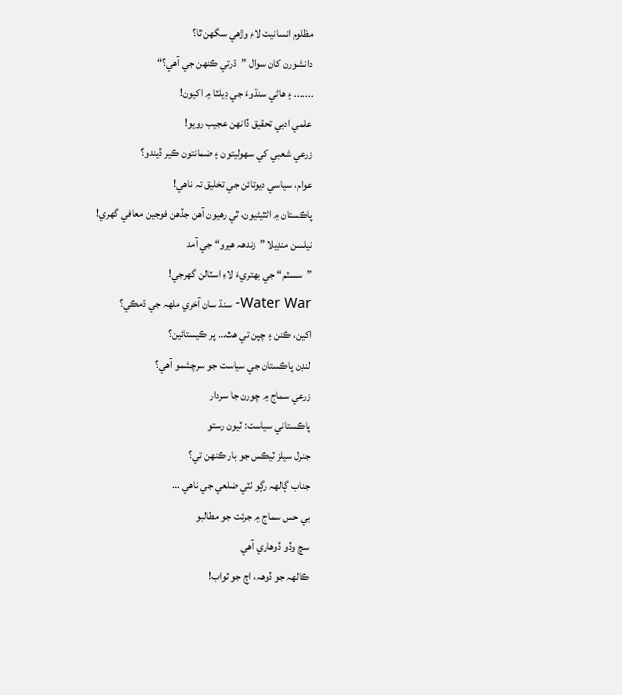مظلوم انسانيت لاءِ وڙهي سگهن ٿا؟
دانشورن کان سوال ”ڌرتي ڪنھن جي آهي؟“
....... ۽ هاڻي سنڌوءَ جي ڊيلٽا ۾ اکيون!
علمي ادبي تحقيق ڏانھن عجيب رويو!
زرعي شعبي کي سهوليتون ۽ ضمانتون ڪير ڏيندو؟
عوام، سياسي ديوتائن جي تخليق تہ ناهي!
پاڪستان ۾ اڻٿيڻيون، ٿي رهيون آهن جڏهن فوجين معافي گهري!
نيلسن منڊيلا ”زندھہ هيرو“ جي آمد
”سسٽم“ جي بھتريءَ لاءِ اسٽالن گهرجي!
Water War- سنڌ سان آخري ملھہ جي ڌمڪي؟
اکين، ڪنن ۽ چپن تي هٿ… پر ڪيستائين؟
لنڊن پاڪستان جي سياست جو سرچشمو آهي؟
زرعي سماج ۾ چورن جا سردار
پاڪستاني سياست: ٽيون رستو
جنرل سيلز ٽيڪس جو بار ڪنھن تي؟
جناب ڳالھہ رڳو ٺٽي ضلعي جي ناهي …
بي حس سماج ۾ جرئت جو مطالبو
سچ وڏو ڏوهاري آهي
ڪالھہ جو ڏوھہ، اڄ جو ثواب!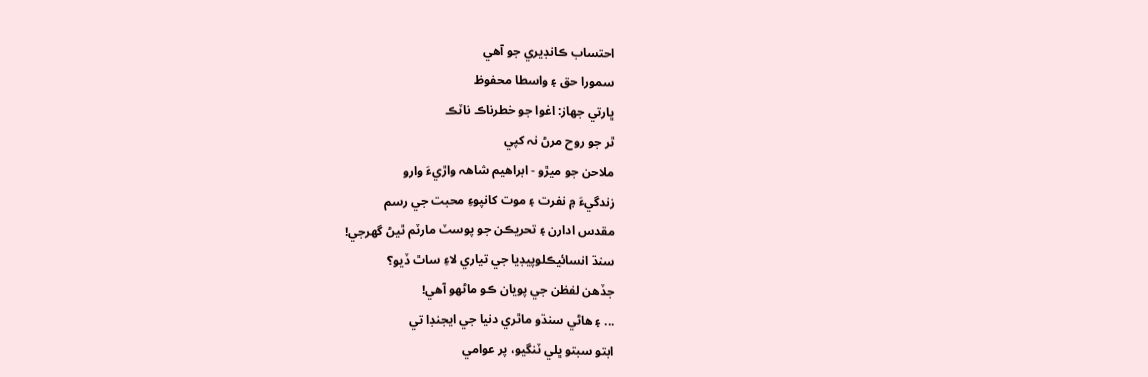احتساب ڪانڊيري جو آهي
سمورا حق ۽ واسطا محفوظ
ڀارتي جهاز: اغوا جو خطرناڪ ناٽڪ
ٿر جو روح مرڻ نہ کپي
ملاحن جو ميڙو - ابراهيم شاھہ واڙيءَ وارو
زندگيءَ ۾ نفرت ۽ موت کانپوءِ محبت جي رسم
مقدس ادارن ۽ تحريڪن جو پوسٽ مارٽم ٿيڻ گهرجي!
سنڌ انسائيڪلوپيڊيا جي تياري لاءِ ساٿ ڏيو؟
جڏهن لفظن جي پويان ڪو ماڻهو آهي!
... ۽ هاڻي سنڌو ماٿري دنيا جي ايجنڊا تي
ابتو سبتو ڀلي ٽنگيو، پر عوامي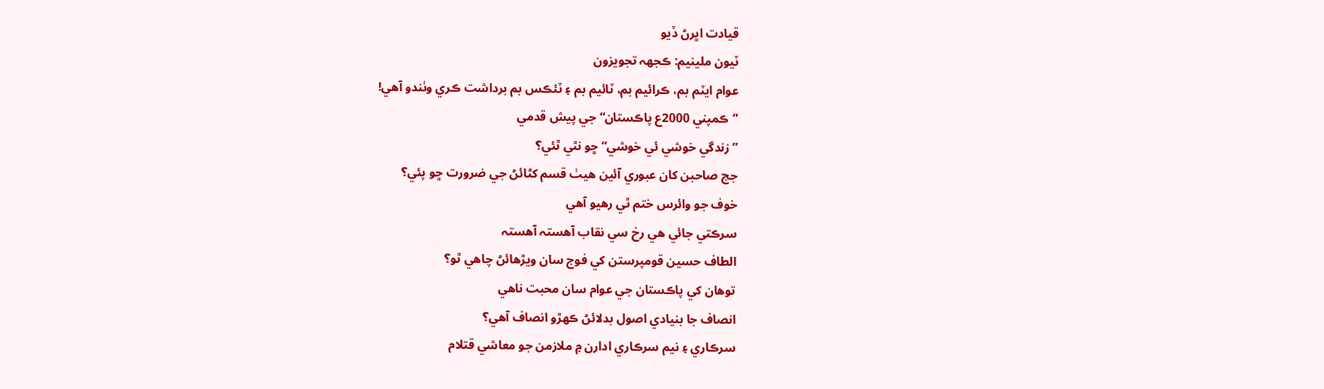قيادت اڀرڻ ڏيو
ٽيون ملينيم: ڪجھہ تجويزون
عوام ايٽم بم، ڪرائيم بم، ٽائيم بم ۽ ٽئڪس بم برداشت ڪري وٺندو آهي!
”ڪمپني 2000ع پاڪستان“ جي پيش قدمي
”زندگي خوشي ئي خوشي“ ڇو نٿي ٿئي؟
جج صاحبن کان عبوري آئين هيٺ قسم کڻائڻ جي ضرورت ڇو پئي؟
خوف جو وائرس ختم ٿي رهيو آهي
سرڪتي جائي هي رخ سي نقاب آهستہ آهستہ
الطاف حسين قومپرستن کي فوج سان ويڙهائڻ چاهي ٿو؟
توهان کي پاڪستان جي عوام سان محبت ناهي
انصاف جا بنيادي اصول بدلائڻ ڪھڙو انصاف آهي؟
سرڪاري ۽ نيم سرڪاري ادارن ۾ ملازمن جو معاشي قتلام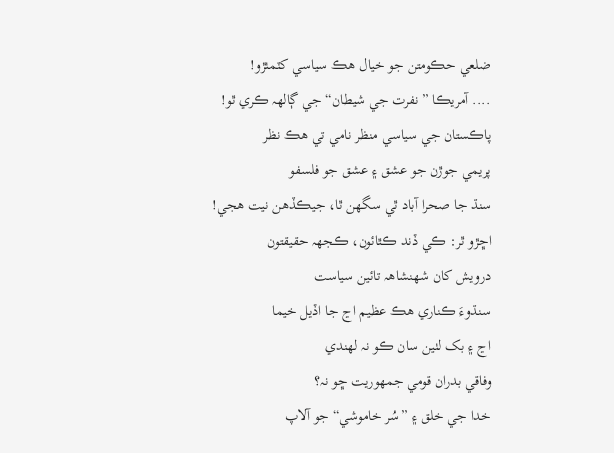ضلعي حڪومتن جو خيال هڪ سياسي کٽمٺڙو!
.... آمريڪا ”نفرت جي شيطان“ جي ڳالھہ ڪري ٿو!
پاڪستان جي سياسي منظر نامي تي هڪ نظر
پريمي جوڙن جو عشق ۽ عشق جو فلسفو
سنڌ جا صحرا آباد ٿي سگهن ٿا، جيڪڏهن نيت هجي!
اڇڙو ٿر: ڪي ڏند ڪٿائون، ڪجھہ حقيقتون
درويش کان شهنشاھہ تائين سياست
سنڌوءَ ڪناري هڪ عظيم اڃ جا اڏيل خيما
اڃ ۽ بک لٺين سان ڪو نہ لهندي
وفاقي بدران قومي جمهوريت ڇو نہ؟
خدا جي خلق ۽ ”سُر خاموشي“ جو آلاپ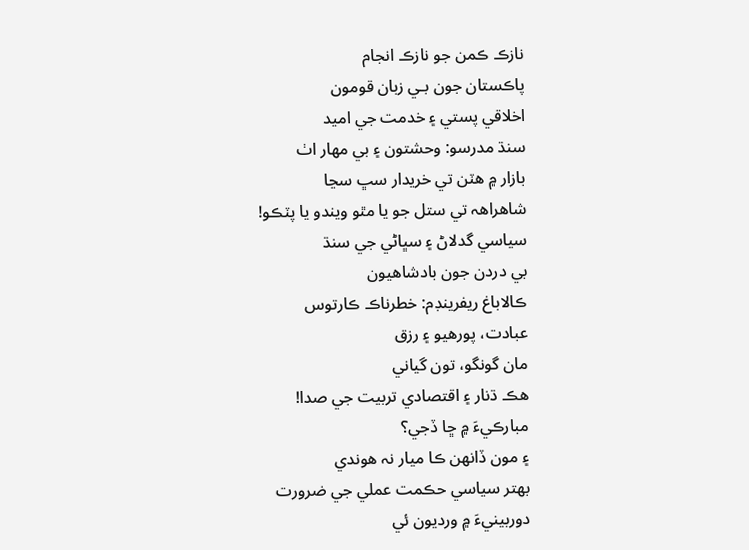نازڪ ڪمن جو نازڪ انجام
پاڪستان جون بـي زبان قومون
اخلاقي پستي ۽ خدمت جي اميد
سنڌ مدرسو: وحشتون ۽ بي مهار اٺ
بازار ۾ هٽن تي خريدار سڀ سڃا
شاهراھہ تي ستل جو يا مٿو ويندو يا پٽڪو!
سياسي گدلاڻ ۽ سڀاڻي جي سنڌ
بي دردن جون بادشاهيون
ڪالاباغ ريفرينڊم: خطرناڪ ڪارتوس
عبادت، پورهيو ۽ رزق
مان گونگو، تون گياني
هڪ ڌنار ۽ اقتصادي تربيت جي صدا!
مبارڪيءَ ۾ ڇا ڏجي؟
۽ مون ڏانھن ڪا ميار نہ هوندي
بھتر سياسي حڪمت عملي جي ضرورت
دوربينيءَ ۾ ورديون ئي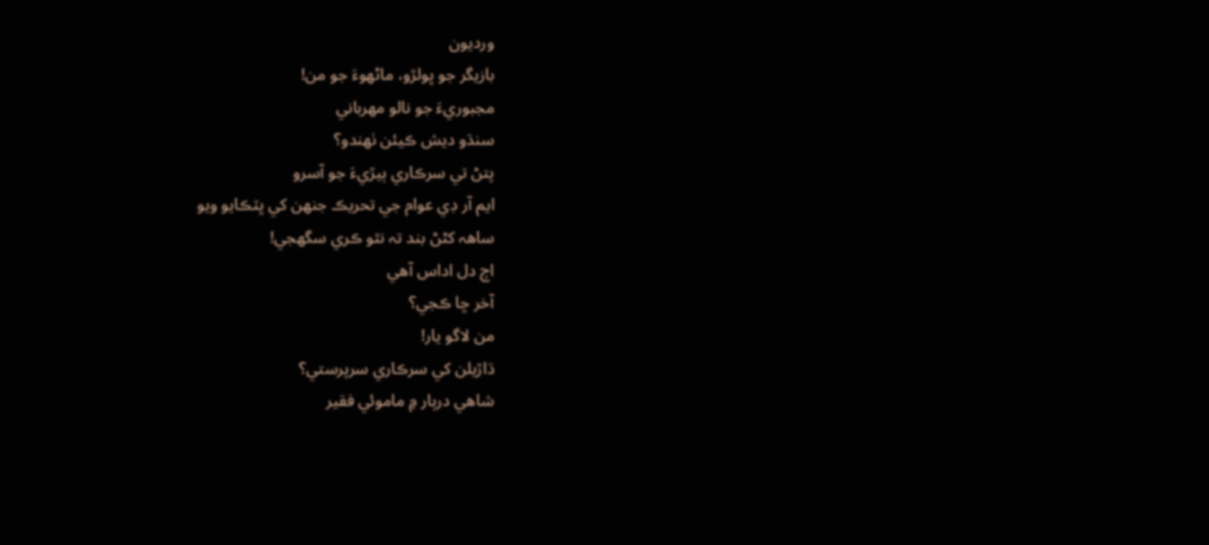ورديون
بازيگر جو ڀولڙو، ماڻهوءَ جو من!
مجبوريءَ جو نالو مهرباني
سنڌو ديش ڪيئن ٺھندو؟
پتڻ تي سرڪاري ٻيڙيءَ جو آسرو
ايم آر ڊي عوام جي تحريڪ جنھن کي ڀٽڪايو ويو
ساھہ کڻڻ بند تہ نٿو ڪري سگهجي!
اڄ دل اداس آهي
آخر ڇا ڪجي؟
من لاگو يار!
ڌاڙيلن کي سرڪاري سرپرستي؟
شاهي درٻار ۾ ماموئي فقير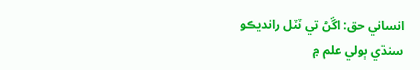انساني حق: اڱڻ تي ٽٽل رانديڪو
سنڌي ٻولي علم ۾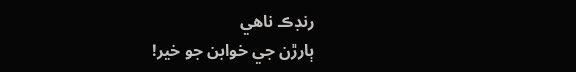رنڊڪ ناهي
ٻارڙن جي خوابن جو خير!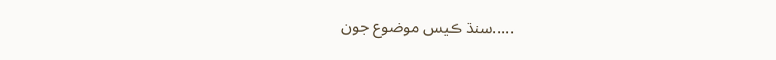.....سنڌ ڪيس موضوع جون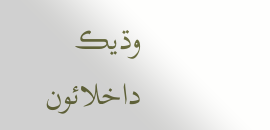وڌيڪ داخلائون